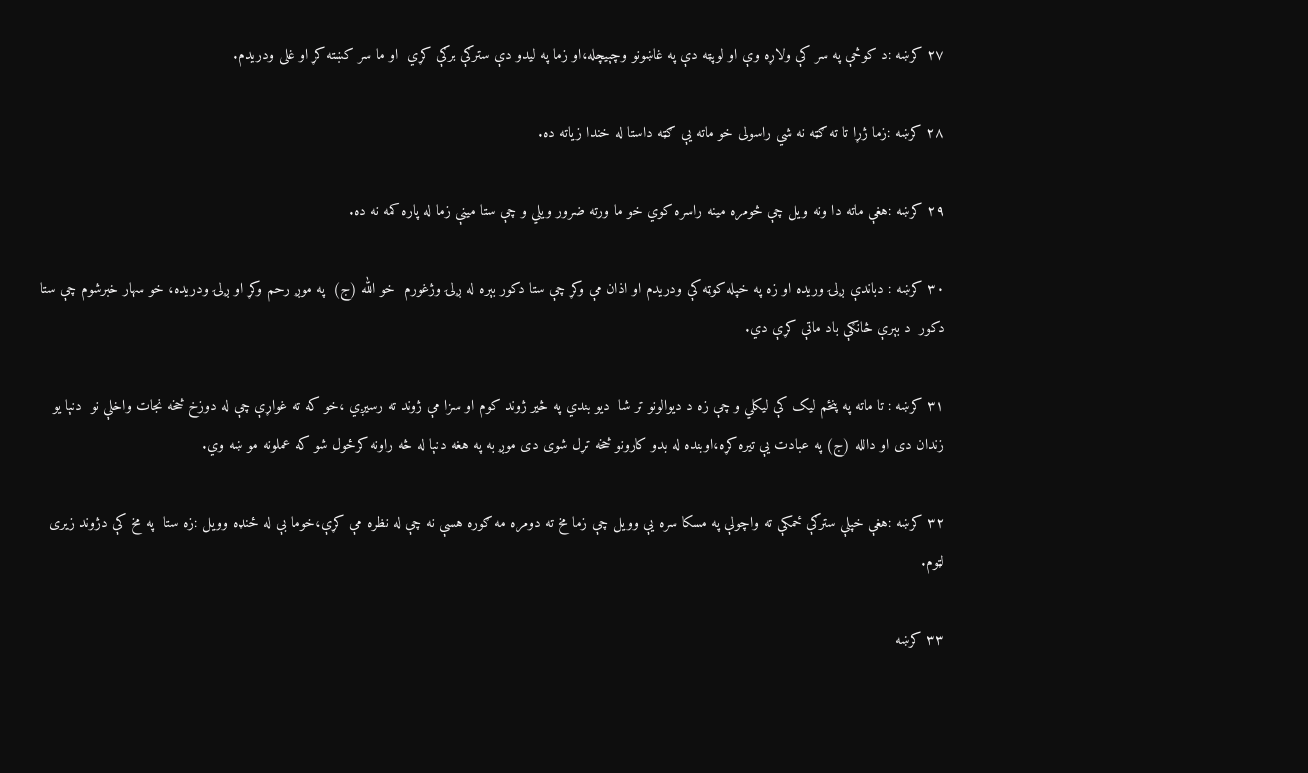۲۷ کرښه :د کوڅې په سر کې ولاړه وې او لوپټه دې په غاښونو وچېیچله،او زما په لیدو دې سترګې برګې کړي  او ما سر کښته کړ او غلی ودریدم.

۲۸ کرښه :زما ژړا تا ته ګټه نه شي راسولی خو ماته یې ګټه داستا له خندا زیاته ده.

۲۹ کرښه :هغې ماته دا ونه ویل چې څومره مینه راسره کوي خو ما ورته ضرور ویلي و چې ستا مینې زما له پاره کمه نه ده.

۳۰ کرښه : دباندې ږلۍ وریده او زه په خپله کوټه کې ودریدم او اذان مې وکړ چې ستا دکور بېره له ږلۍ وژغورم  خو الله (ج)  په موږ رحم وکړ او ږلۍ ودریده، خو سهار خبرشوم چې ستا دکور  د بېرې څانګې باد ماتې کړې دي.

۳۱ کرښه : تا ماته په پنځم لیک کې لیکلي و چې زه د دیوالونو تر شا  دیو بندي په څیر ژوند کوم او سزا مې ژوند ته رسیږي ،خو که ته غواړې چې له دوزخ څخه نجات واخلې نو  دنېا یو زندان دی او دالله (ج) په عبادت یې تیره کړه،اوبنده له بدو کارونو څخه تړل شوی دی موږ به په هغه دنېا له څه راونه کرځول شو که عملونه مو ښه وي.

۳۲ کرښه :هغې خپلې سترګې ځمکې ته واچولې په مسکا سره یې وویل چې زما مخ ته دومره مه ګوره هسې نه چې له نظره مې کړې،خوما بې له ځنډه وویل :زه ستا  په مخ کې دژوند زیری لټوم.

۳۳ کرښه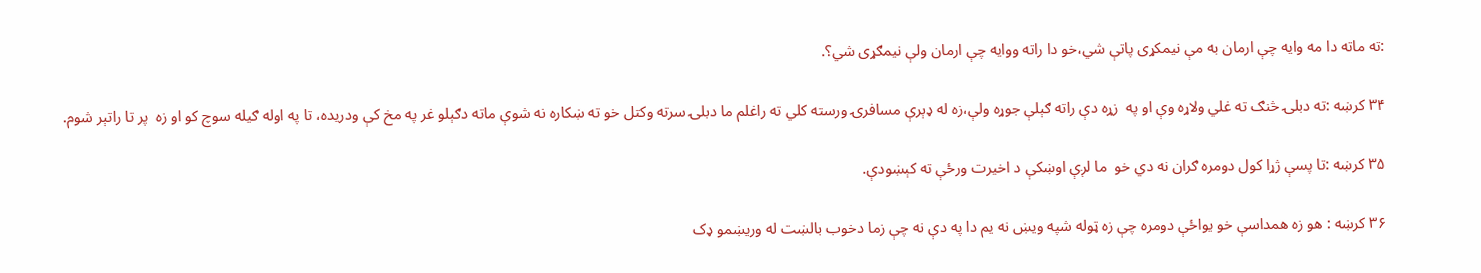:ته ماته دا مه وایه چې ارمان به مې نیمکړی پاتې شي،خو دا راته ووایه چې ارمان ولې نیمګړی شي؟.

۳۴ کرښه :ته دبلۍ څنګ ته غلي ولاړه وې او په  زړه دې راته ګېلې جوړه ولې،زه له ډېرې مسافرۍ ورسته کلي ته راغلم ما دبلۍ سرته وکتل خو ته ښکاره نه شوې ماته دګېلو غر په مخ کې ودریده، تا په اوله ګیله سوچ کو او زه  پر تا راتېر شوم.

۳۵ کرښه :تا پسې ژړا کول دومره ګران نه دي خو  ما لږې اوښکې د اخیرت ورځې ته کېښودې.

۳۶ کرښه : هو زه همداسې خو يواځې دومره چې زه ټوله شپه ویښ نه یم دا په دې نه چې زما دخوب بالښت له وریښمو ډک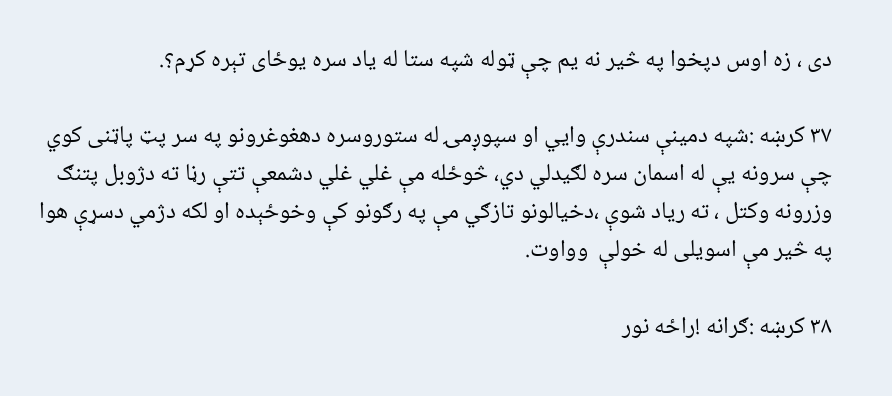دی ، زه اوس دپخوا په څیر نه یم چې ټوله شپه ستا له یاد سره يوځای تېره کړم؟.

۳۷ کرښه :شپه دمینې سندرې وایي او سپوږمۍ له ستوروسره دهغوغرونو په سر پټ پاټنی کوي چې سرونه یې له اسمان سره لګیدلي دي، څوځله مې غلي غلي دشمعې تتې رڼا ته دژوبل پتنګ وزرونه وکتل ، ته ریاد شوې ،دخیالونو تازګي مې په رګونو کې وخوځېده او لکه دژمي دسړې هوا په څیر مې اسویلی له خولې  وواوت.

۳۸ کرښه :ګرانه !راځه نور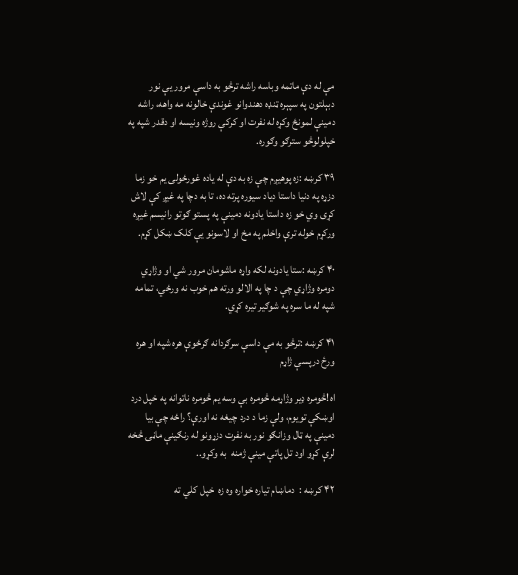مې له دې ماتمه وباسه راشه ترڅو به داسې مرور یې نور دبېلتون په سپېره ټنډه دهندوانو غوندې خالونه مه واهه، راشه دمینې لمونځ وکړه له نفرت او کرکې روژه ونیسه او دقدر شپه په خپلولوڅو سترګو وګوره.

۳۹ کرښه :زه پوهیږم چې زه به دې له یاده غورځولی یم خو زما دزړه په دنیا داستا دیاد سیوره پرته ده، تا به دچا په غیږ کې لاش کړی وي خو زه داستا یادونه دمینې په پستو ګوتو رانیسم غیږه ورکړم خوله ترې واخلم په مخ او لاسونو یې کلک ښکل کړم.

۴۰ کرښه :ستا یادونه لکه واړه ماشومان مرور شي او وژاړي دومره وژاړي چې د چا په الالو ورته هم خوب نه ورځي، تمامه شپه له ما سره په شوګیر تیره کړي.

۴۱ کرښه :ترڅو به مې داسې سرګردانه ګرځوې هره شپه او هره ورځ درپسې ژاړم

اه!څومره ډیر وژاړمه څومره بې وسه یم څومره ناتوانه په خپل درد اوښکې تویوم، ولې زما د درد چیغه نه اورې؟ راځه چې بیا دمینې په ټال وزانګو نور به نفرت دزړونو له رنګینې ماڼۍ څخه لرې کړو اود تل پاتې مینې ژمنه  به وکړو..

۴۲ کرښه :  دماښام تیاره خواره وه زه  خپل کلي ته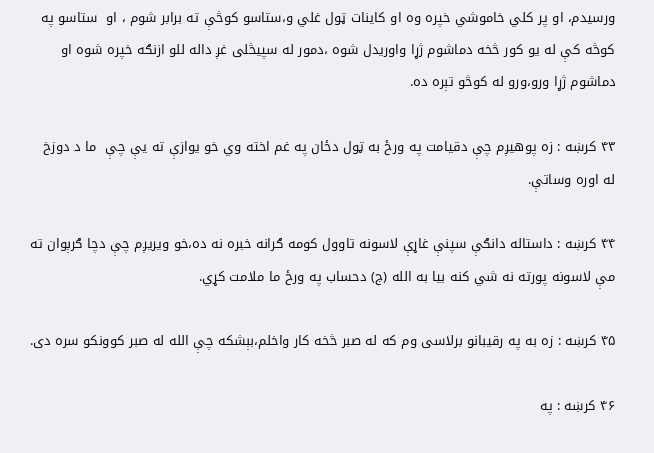ورسیدم، او پر کلي خاموشي خپره وه او کاینات ټول غلي و،ستاسو کوڅې ته برابر شوم ، او  ستاسو په کوڅه کې له یو کور څخه دماشوم ژړا واوریدل شوه ،دمور له سپیڅلی غږ داله للو ازنګه خپره شوه او دماشوم ژړا ورو،ورو له کوڅو تېره ده.

۴۳ کرښه : زه پوهیږم چې دقیامت په ورځ به ټول دځان په غم اخته وي خو یوازې ته یې چې  ما د دوزخ له اوره وساتې.

۴۴ کرښه : داستاله دانګې سپنې غاړې لاسونه تاوول کومه ګرانه خبره نه ده،خو ویریږم چې دچا ګرېوان ته مې لاسونه پورته نه شي کنه بیا به الله (ج) دحساب په ورځ ما ملامت کړي.

۴۵ کرښه : زه به په رقیبانو برلاسی وم که له صبر څخه کار واخلم،بېشکه چې الله له صبر کوونکو سره دی.

۴۶ کرښه : په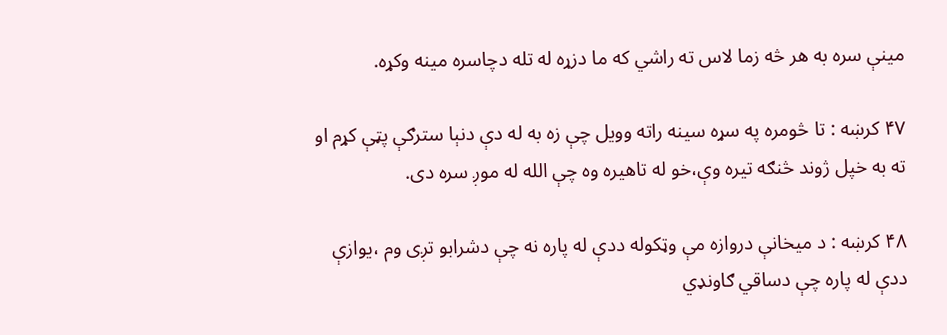مینې سره به هر څه زما لاس ته راشي که ما دزړه له تله دچاسره مینه وکړه.

۴۷ کرښه : تا څومره په سړه سینه راته وویل چې زه به له دې دنېا سترګې پټې کړم او ته به خپل ژوند څنګه تیره وې،خو له تاهیره وه چې الله له موږ سره دی.

۴۸ کرښه : د میخانې دروازه مې وټکوله ددې له پاره نه چې دشرابو تږی وم ،یوازې ددې له پاره چې دساقي ګاونډي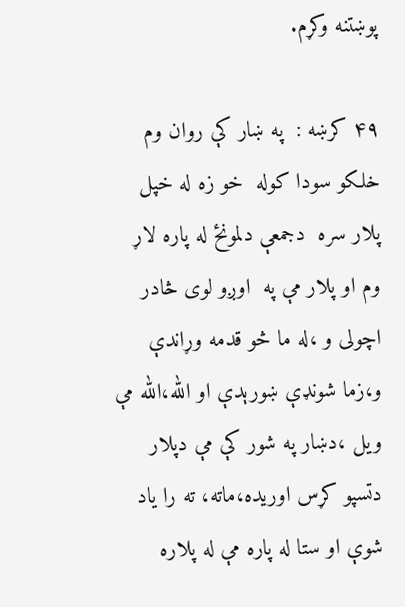پوښتنه وکړم.

۴۹ کرښه :  په ښار کې روان وم خلکو سودا کوله  خو زه له خپل پلار سره  دجمعې دلمونځ له پاره لاړ وم او پلار مې په  اوږو لوی څادر اچولی و ،له ما څو قدمه وړاندې و،زما شونډې ښورېدې او الله،الله مې ویل ،دښار په شور کې مې دپلار دتسپو کړس اوریده،ماته، ته را یاد شوې او ستا له پاره مې له پلاره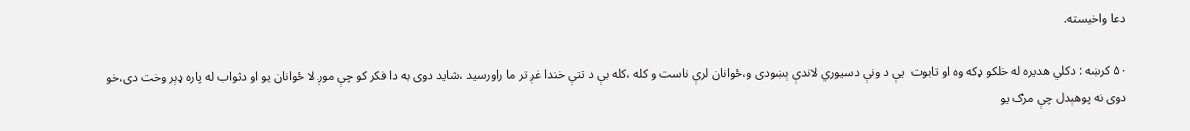دعا واخیسته.

۵۰ کرښه : دکلي هدیره له خلکو ډکه وه او تابوت  یې د ونې دسیوري لاندې ېښودی و،ځوانان لرې ناست و کله ،کله بې د تتې خندا غږ تر ما راورسید ،شاید دوی به دا فکر کو چې موږ لا ځوانان یو او دثواب له پاره ډېر وخت دی،خو دوی نه پوهېدل چې مرګ یو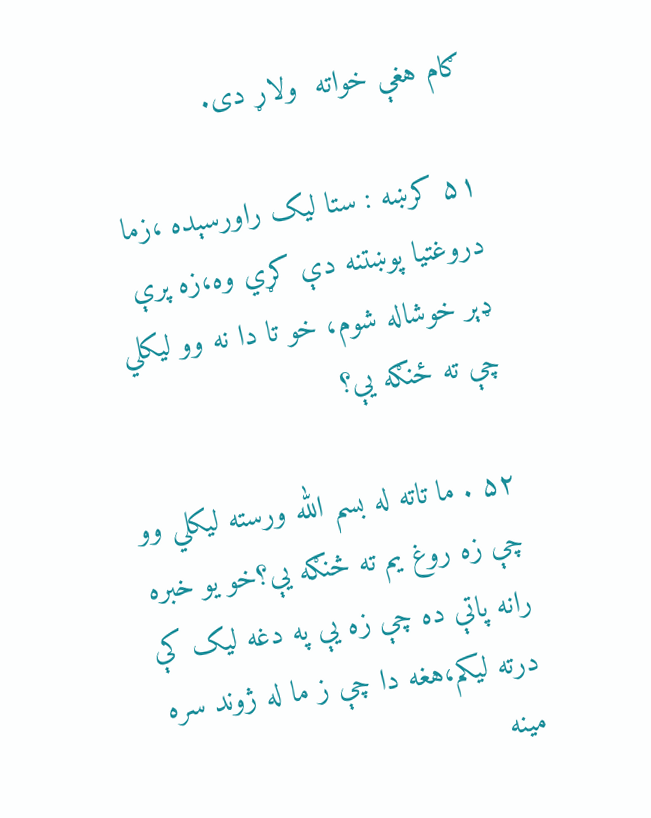ګام هغې خواته  ولاړ دی.

۵۱ کرښه : ستا لیک راورسېده ،زما دروغتیا پوښتنه دې کړي وه،زه پرې ډېر خوشاله شوم، خو تا دا نه وو لیکلي چې ته ځنګه یې؟

۵۲ . ما تاته له بسم الله ورسته لیکلي وو چې زه روغ یم ته څنګه یې؟خو یو خبره رانه پاتې ده چې زه یې په دغه لیک کې درته لیکم،هغه دا چې ز ما له ژوند سره مینه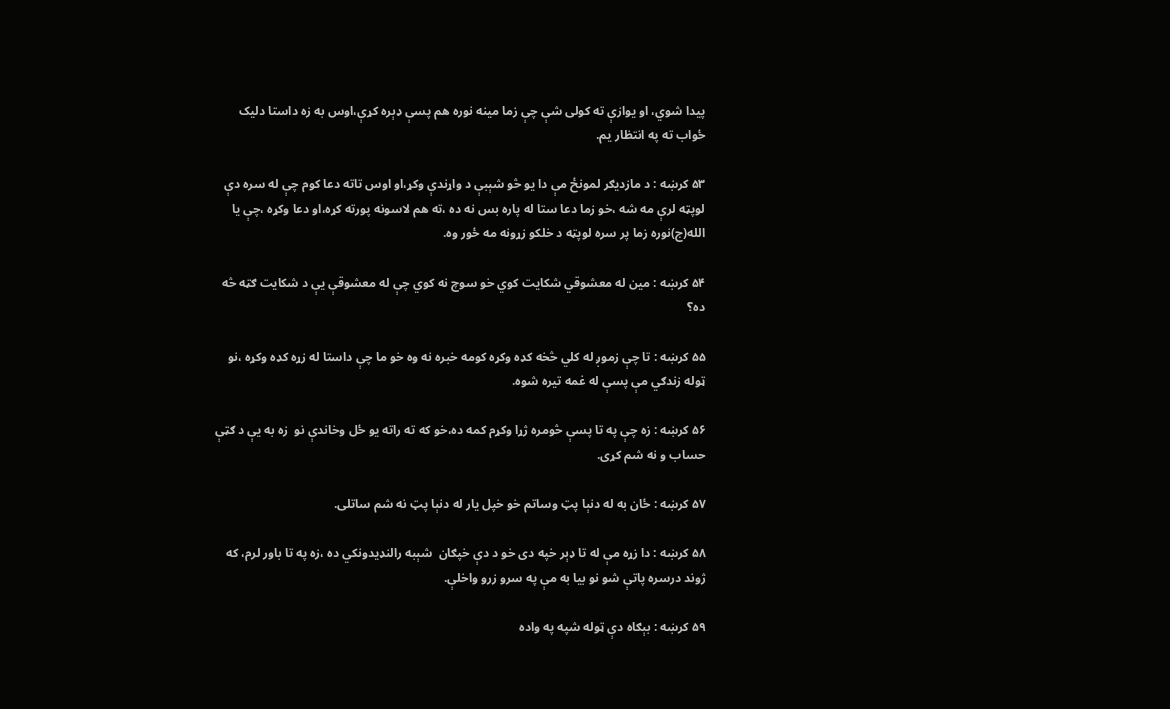پیدا شوي، او یوازې ته کولی شې چې زما مینه نوره هم پسې ډېره کړې،اوس به زه داستا دلیک ځواب ته په انتظار یم.

۵۳ کرښه : د مازدیګر لمونځ مې دا یو څو شېبې د واړندې وکړ،او اوس تاته دعا کوم چې له سره دې لوپټه لرې مه شه ،خو زما دعا ستا له پاره بس نه ده ،ته هم لاسونه پورته کړه،او دعا وکړه ،چې یا الله(ج)نوره زما پر سره لوپټه د خلکو زړونه مه ځور وه.

۵۴ کرښه : مین له معشوقي شکایت کوي خو سوچ نه کوي چې له معشوقې یې د شکایت ګټه څه ده؟

۵۵ کرښه : تا چې زموږ له کلي څخه کډه وکړه کومه خبره نه وه خو ما چې داستا له زړه کډه وکړه ،نو ټوله زندګي مې پسې له غمه تیره شوه.

۵۶ کرښه : زه چې په تا پسې څومره ژړا وکړم کمه ده،خو که ته راته یو ځل وخاندې نو  زه به یې د ګټې حساب و نه شم کړی.

۵۷ کرښه : ځان به له دنېا پټ وساتم خو خپل یار له دنېا پټ نه شم ساتلی.

۵۸ کرښه : دا زړه مې له تا ډېر خپه دی خو د دې خپګان  شېبه رالنډیدونکي ده ،زه په تا باور لرم، که ژوند درسره پاتې شو نو بیا به مې په سرو زرو واخلې.

۵۹ کرښه : بېګاه دې ټوله شپه په واده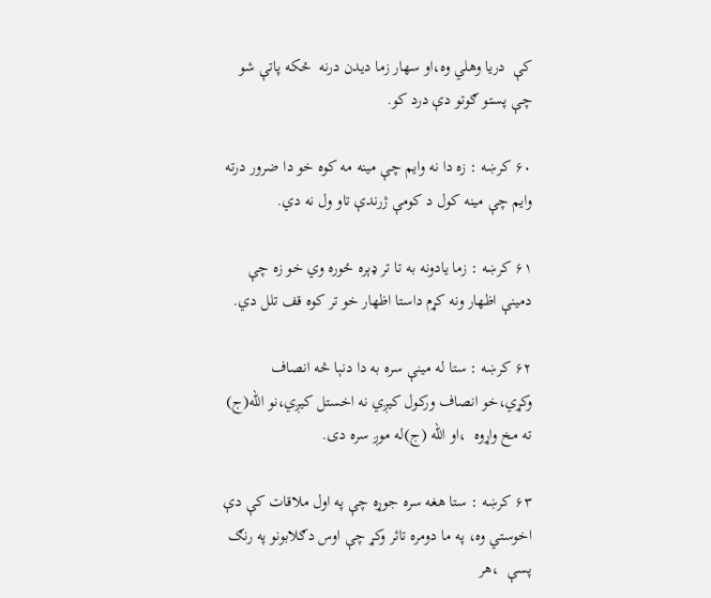کې  دریا وهلي وه،او سهار زما دیدن درنه  ځکه پاتې شو چې پستو ګوتو دې درد کو.

۶۰ کرښه : زه دا نه وایم چې مینه مه کوه خو دا ضرور درته وایم چې مینه کول د کومې ژرندې تاو ول نه دي.

۶۱ کرښه : زما یادونه به تا تر ډېره ځوره وي خو زه چې  دمینې اظهار ونه کړم داستا اظهار خو تر کوه قف تلل دي.

۶۲ کرښه : ستا له مینې سره به دا دنېا څه انصاف وکړي،خو انصاف ورکول کیږي نه اخستل کیږي،نو الله(ج) ته مخ واړوه  ،او الله (ج)له موږ سره دی.

۶۳ کرښه : ستا هغه سره جوړه چې په اول ملاقات کې دې اخوستي وه، په ما دومره تاثر وکړ چې اوس دګلابونو په رنګ پسې  ،هر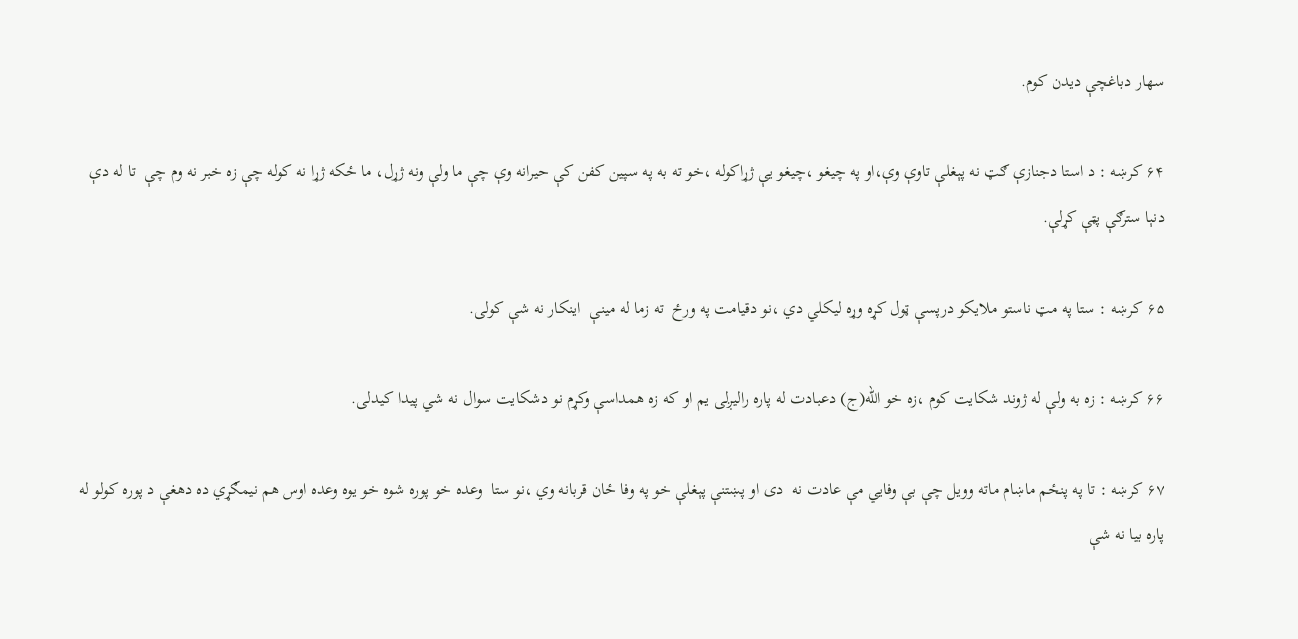سهار دباغچې دیدن کوم.

۶۴ کرښه : د استا دجنازې ګټ نه پېغلې تاوې وې،او په چیغو ،چیغو یې ژړاکوله ،خو ته به په سپین کفن کې حیرانه وې چې ما ولې ونه ژړل، ما ځکه ژړا نه کوله چې زه خبر نه وم چې  تا له دې دنېا سترګې پټې کړلې.

۶۵ کرښه : ستا په مټ ناستو ملایکو درپسې ټول کړه وړه لیکلي دي ،نو دقیامت په ورځ  ته زما له مینې  اینکار نه شې کولی.

۶۶ کرښه : زه به ولې له ژوند شکایت کوم ،زه خو الله(ج) دعبادت له پاره رالیږلی یم او که زه همداسې وکړم نو دشکایت سوال نه شي پیدا کیدلی.

۶۷ کرښه : تا په پنځم ماښام ماته وویل چې بې وفایي مې عادت نه  دی او پښتنې پېغلې خو په وفا ځان قربانه وي ،نو ستا  وعده خو پوره شوه خو یوه وعده اوس هم نیمګړي ده دهغې د پوره کولو له پاره بیا نه شې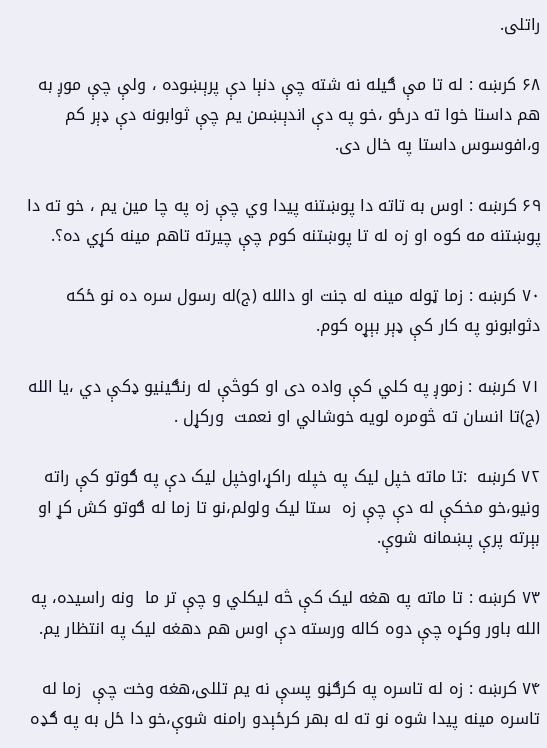راتلی.

۶۸ کرښه : له تا مې ګیله نه شته چې دنېا دې پرېښوده ، ولې چې موږ به هم داستا خوا ته درځو ،خو په دې اندېښمن یم چې ثوابونه دې ډېر کم و،افوسوس داستا په خال دی.

۶۹ کرښه : اوس به تاته دا پوښتنه پیدا وي چې زه په چا مین یم ، خو ته دا پوښتنه مه کوه او زه له تا پوښتنه کوم چې چیرته تاهم مینه کړي ده؟.

۷۰ کرښه : زما ټوله مینه له جنت او دالله (ج)له رسول سره ده نو ځکه دثوابونو په کار کې ډېر بېړه کوم.

۷۱ کرښه : زموږ په کلي کې واده دی او کوڅې له رنګینیو ډکې دي ،یا الله (ج)تا انسان ته څومره لویه خوشالي او نعمت  ورکړل .

۷۲ کرښه  :تا ماته خپل لیک په خپله راکړ،اوخپل لیک دې په ګوتو کې راته ونیو،خو مخکې له دې چې زه  ستا لیک ولولم،نو تا زما له ګوتو کش کړ او بېرته پرې پښمانه شوې.

۷۳ کرښه : تا ماته په هغه لیک کې څه لیکلي و چې تر ما  ونه راسیده، په الله باور وکړه چې دوه کاله ورسته دې اوس هم دهغه لیک په انتظار یم.

۷۴ کرښه : زه له تاسره په کرګڼو پسې نه یم تللی،هغه وخت چې  زما له تاسره مینه پیدا شوه نو ته له بهر کرځېدو رامنه شوې،خو دا ځل به په ګډه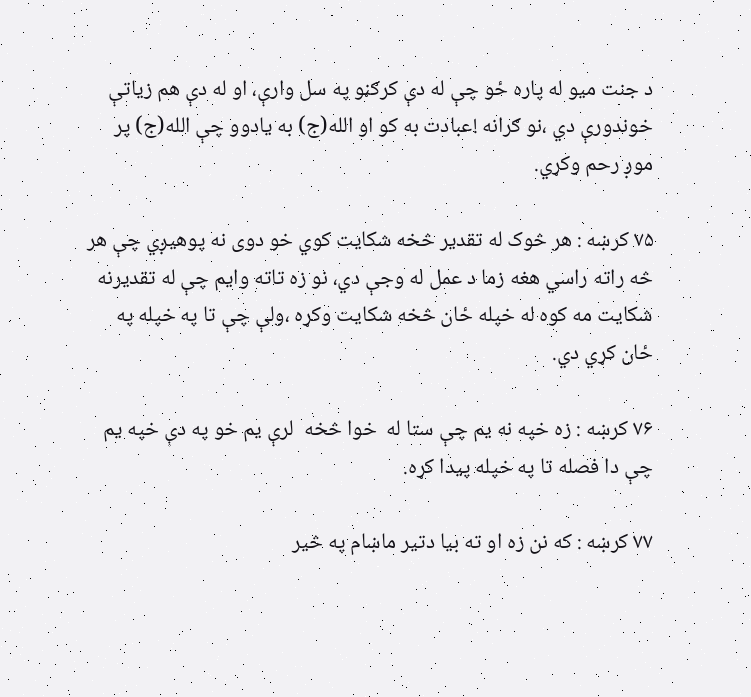د جنت میو له پاره ځو چې له دې کرګڼو په سل وارې، او له دې هم زیاتې خوندورې دي ،نو ګرانه !عبادت به کو او الله(ج) به یادوو چې الله(ج) پر موږ رحم وکړي.

۷۵ کرښه : هر څوک له تقدیر څخه شکایت کوي خو دوی نه پوهیږي چې هر څه راته راسي هغه زما د عمل له وجې دي، نو زه تاته وایم چې له تقدیرنه  شکایت مه کوه له خپله ځان څخه شکایت وکړه ،ولې چې تا په خپله په ځان کړي دي.

۷۶ کرښه : زه خپه نه یم چې ستا له  خوا څخه  لرې یم خو په دې خپه یم چې دا فصله تا په خپله پیدا کړه.

۷۷ کرښه : که نن زه او ته بیا دتیر ماښام په څیر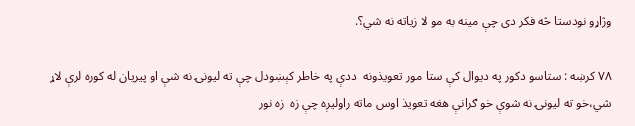وژاړو نودستا څه فکر دی چې مینه به مو لا زیاته نه شي؟.

۷۸ کرښه : ستاسو دکور په دیوال کې ستا مور تعویذونه  ددې په خاطر کېښودل چې ته لیونۍ نه شې او پیریان له کوره لرې لاړ شي،خو ته لیونۍ نه شوې خو ګرانې هغه تعویذ اوس ماته راولیږه چې زه  زه نور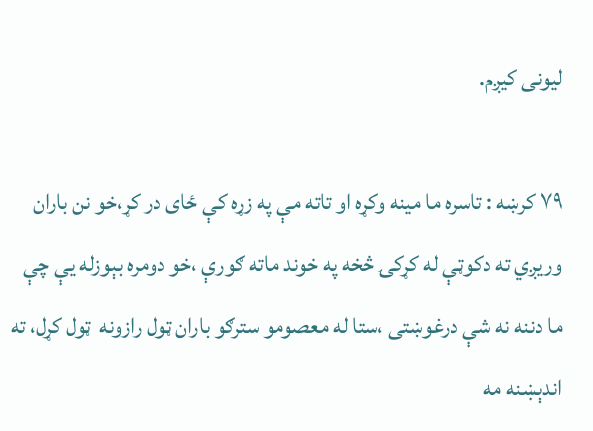لیونی کیږم.

۷۹ کرښه : تاسره ما مینه وکړه او تاته مې په زړه کې ځای در کړ،خو نن باران وریږي ته دکوټې له کړکۍ څخه په خوند ماته ګورې ،خو دومره بېوزله یې چې  ما دننه نه شې درغوښتی ،ستا له معصومو سترګو باران ټول رازونه  ټول کړل، ته اندېښنه مه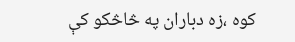کوه ،زه دباران په څاڅکو کې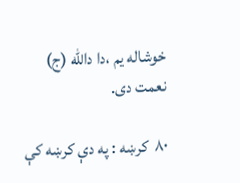خوشاله یم ،دا دالله (ج) نعمت دی.

۸۰  کرښه : په دې کرښه کې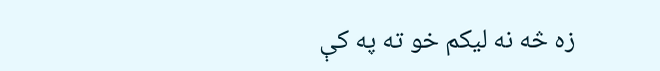زه څه نه لیکم خو ته په کې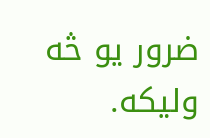ضرور یو څه ولیکه.